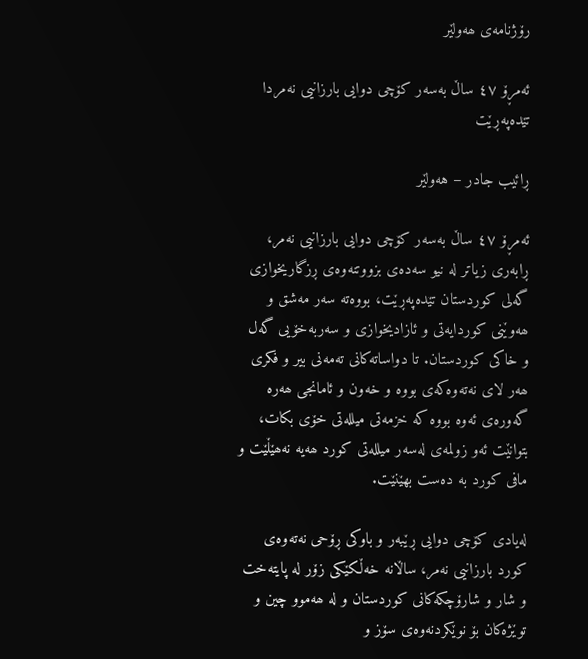رۆژنامەی ھەولێر

ئەمڕۆ ٤٧ ساڵ بەسەر کۆچی دوایی بارزانیی نەمردا تێدەپەڕێت

ڕائیب جادر – هە‌ولێر

ئەمڕۆ ٤٧ ساڵ بەسەر کۆچی دوایی بارزانیی نەمر، ڕابەری زیاتر لە نیو سەدەی بزووتنەوەی ڕزگاریخوازی گەلی کوردستان تێدەپەڕێت، بووەتە سەر مەشق و ھەوێنی کوردایەتی و ئازادیخوازی و سەربەخۆیی گەل و خاکی کوردستان. تا دواساتەکانی تەمەنی بیر و فکری ھەر لای نەتەوەکەی بووە و خەون و ئامانجی ھەرە گەورەی ئەوە بووە کە خزمەتی میللەتی خۆی بکات، بتوانێت ئەو زولمەی لەسەر میللەتی کورد ھەیە نەھێڵێت و مافی کورد بە دەست بھێنێت.

لەیادی کۆچی دوایی ڕێبەر و باوکی ڕۆحی نەتەوەی کورد بارزانیی نەمر، ساڵانە خەڵکێکی زۆر لە پایتەخت و شار و شارۆچکەکانی کوردستان و لە ھەموو چین و توێژەکان بۆ نوێکردنەوەی سۆز و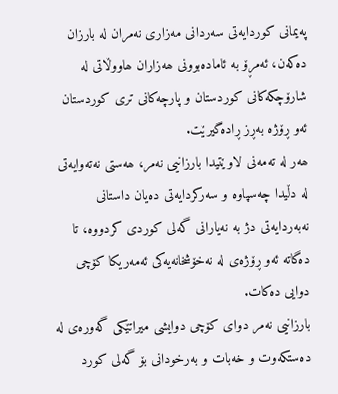پەیمانی کوردایەتی سەردانی مەزاری نەمران لە بارزان دەکەن، ئەمڕۆ بە ئامادەبوونی ھەزاران ھاووڵاتی لە شارۆچکەکانی کوردستان و پارچەکانی تری کوردستان ئەو ڕۆژە بەڕز ڕادەگیرێت.
ھەر لە تەمەنی لاوێتیدا بارزانیی نەمر، ھەستی نەتەوایەتی لە دڵیدا چەسپاوە و سەرکردایەتی دەیان داستانی نەبەردایەتی دژ بە نەیارانی گەلی کوردی کردووە، تا دەگاتە ئەو ڕۆژەی لە نەخۆشخانەیەکی ئەمەریکا کۆچی دوایی دەکات.
بارزانیی نەمر دوای کۆچی دوایشی میراتێکی گەورەی لە دەستکەوت و خەبات و بەرخودانی بۆ گەلی کورد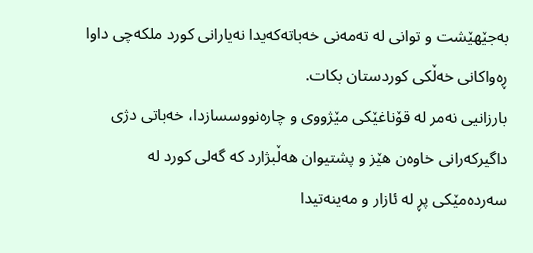بەجێھێشت و توانی لە تەمەنی خەباتەکەیدا نەیارانی کورد ملکەچی داوا ڕەواکانی خەڵکی کوردستان بکات.
بارزانیی نەمر لە قۆناغێکی مێژووی و چارەنووسسازدا، خەباتی دژی داگیرکەرانی خاوەن ھێز و پشتیوان ھەڵبژارد کە گەلی کورد لە سەردەمێکی پڕ لە ئازار و مەینەتیدا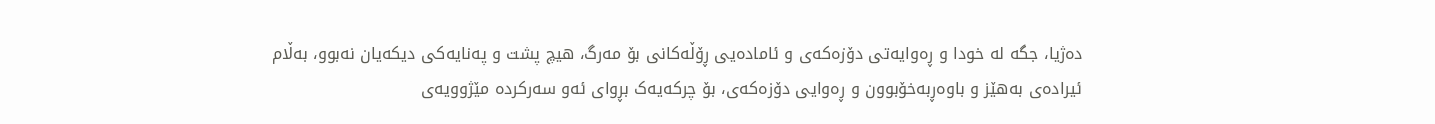دەژیا، جگە لە خودا و ڕەوایەتی دۆزەکەی و ئامادەیی ڕۆڵەکانی بۆ مەرگ، ھیچ پشت و پەنایەکی دیکەیان نەبوو، بەڵام ئیرادەی بەھێز و باوەڕبەخۆبوون و ڕەوایی دۆزەکەی، بۆ چرکەیەک بڕوای ئەو سەرکردە مێژوویەی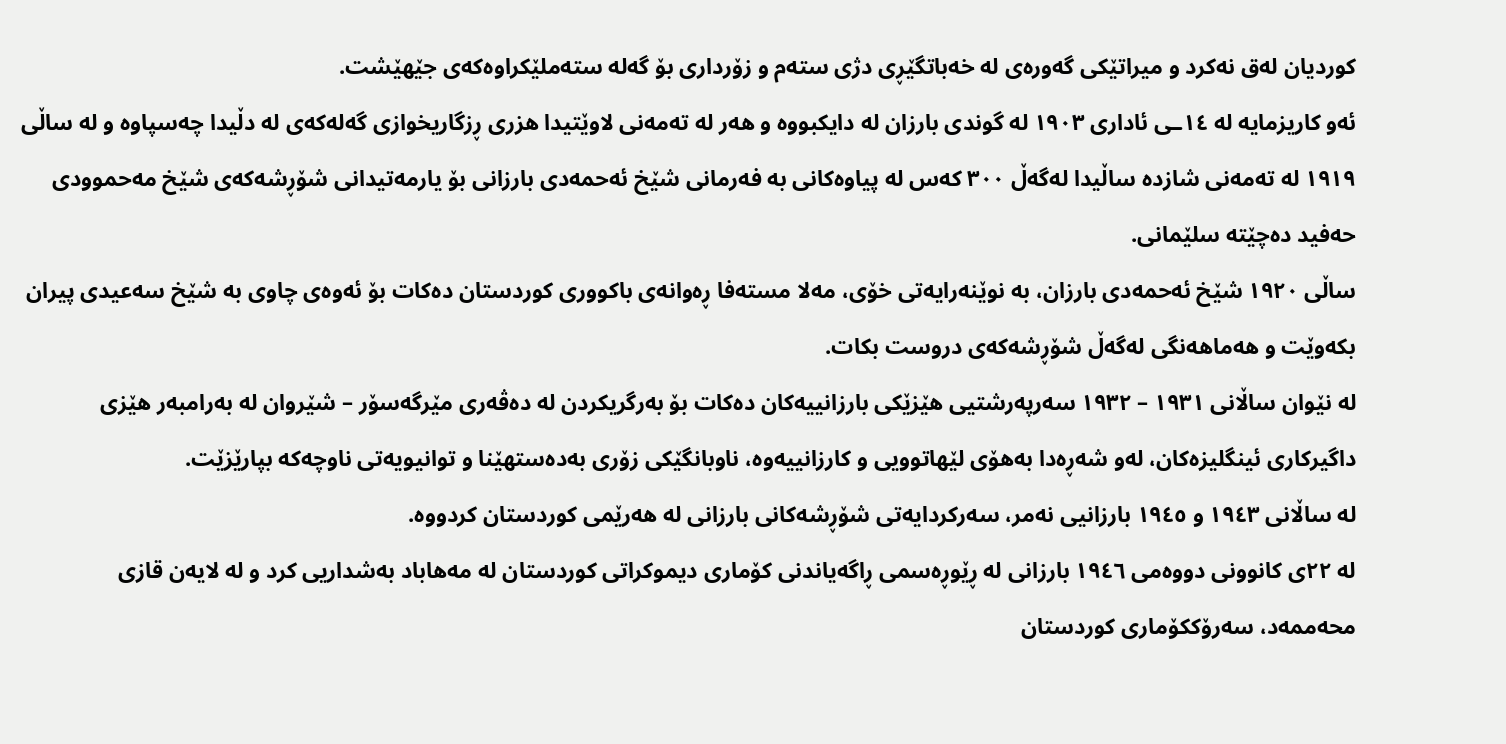کوردیان لەق نەکرد و میراتێکی گەورەی لە خەباتگێڕی دژی ستەم و زۆرداری بۆ گەلە ستەملێکراوەکەی جێھێشت.
ئەو کاریزمایە لە ١٤ـی ئاداری ١٩٠٣ لە گوندی بارزان لە دایکبووە و ھەر لە تەمەنی لاوێتیدا ھزری ڕزگاریخوازی گەلەکەی لە دڵیدا چەسپاوە و لە ساڵی ١٩١٩ لە تەمەنی شازدە ساڵیدا لەگەڵ ٣٠٠ کەس لە پیاوەکانی بە فەرمانی شێخ ئەحمەدی بارزانی بۆ یارمەتیدانی شۆڕشەکەی شێخ مەحموودی حەفید دەچێتە سلێمانی.
ساڵی ١٩٢٠ شێخ ئەحمەدی بارزان، بە نوێنەرایەتی خۆی، مەلا مستەفا ڕەوانەی باکووری کوردستان دەکات بۆ ئەوەی چاوی بە شێخ سەعیدی پیران بکەوێت و ھەماھەنگی لەگەڵ شۆڕشەکەی دروست بکات.
لە نێوان ساڵانی ١٩٣١ – ١٩٣٢ سەرپەرشتیی ھێزێکی بارزانییەکان دەکات بۆ بەرگریکردن لە دەڤەری مێرگەسۆر – شێروان لە بەرامبەر ھێزی داگیرکاری ئینگلیزەکان، لەو شەڕەدا بەھۆی لێھاتوویی و کارزانییەوە، ناوبانگێکی زۆری بەدەستھێنا و توانیویەتی ناوچەکە بپارێزێت.
لە ساڵانی ١٩٤٣ و ١٩٤٥ بارزانیی نەمر، سەرکردایەتی شۆڕشەکانی بارزانی لە ھەرێمی کوردستان کردووە.
لە ٢٢ی کانوونی دووەمی ١٩٤٦ بارزانی لە ڕێوڕەسمی ڕاگەیاندنی کۆماری دیموکراتی کوردستان لە مەھاباد بەشداریی کرد و لە لایەن قازی محەممەد، سەرۆککۆماری کوردستان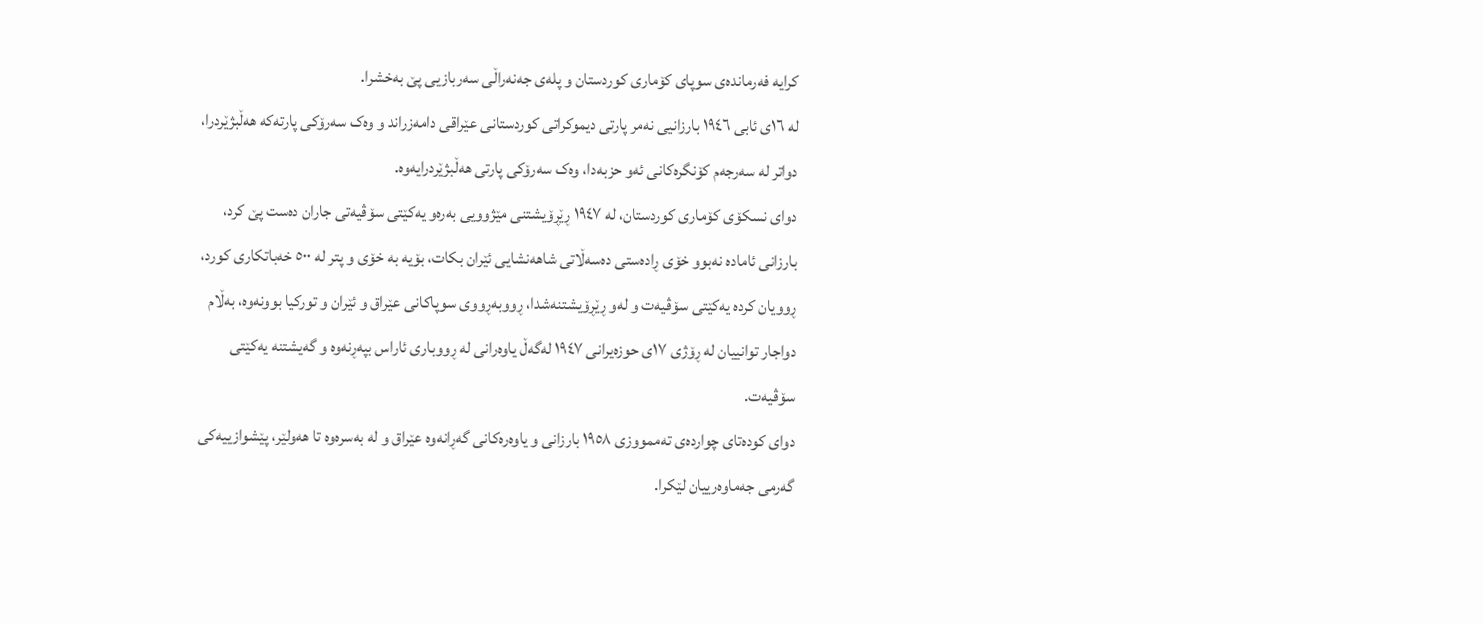کرایە فەرماندەی سوپای کۆماری کوردستان و پلەی جەنەراڵی سەربازیی پێ بەخشرا.
لە ١٦ی ئابی ١٩٤٦ بارزانیی نەمر پارتی دیموکراتی کوردستانی عێراقی دامەزراند و وەک سەرۆکی پارتەکە ھەڵبژێردرا، دواتر لە سەرجەم کۆنگرەکانی ئەو حزبەدا، وەک سەرۆکی پارتی ھەڵبژێردرایەوە.
دوای نسکۆی کۆماری کوردستان، لە ١٩٤٧ ڕێڕۆیشتنی مێژوویی بەرەو یەکێتی سۆڤیەتی جاران دەست پێ کرد، بارزانی ئامادە نەبوو خۆی ڕادەستی دەسەڵاتی شاھەنشایی ئێران بکات، بۆیە بە خۆی و پتر لە ٥٠٠ خەباتکاری کورد، ڕوویان کردە یەکێتی سۆڤیەت و لەو ڕێڕۆیشتنەشدا، ڕووبەڕووی سوپاکانی عێراق و ئێران و تورکیا بوونەوە، بەڵام دواجار توانییان لە ڕۆژی ١٧ی حوزەیرانی ١٩٤٧ لەگەڵ یاوەرانی لە ڕووباری ئاراس بپەڕنەوە و گەیشتنە یەکێتی سۆڤیەت.
دوای کودەتای چواردەی تەممووزی ١٩٥٨ بارزانی و یاوەرەکانی گەڕانەوە عێراق و لە بەسرەوە تا ھەولێر، پێشوازییەکی گەرمی جەماوەرییان لێکرا.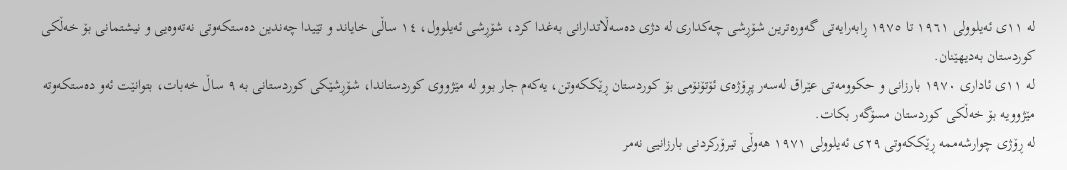لە ١١ی ئەیلوولی ١٩٦١ تا ١٩٧٥ ڕابەرایەتی گەورەترین شۆڕشی چەکداری لە دژی دەسەڵاتدارانی بەغدا کرد، شۆڕشی ئەیلوول، ١٤ ساڵی خایاند و تێیدا چەندین دەستکەوتی نەتەوەیی و نیشتمانی بۆ خەڵکی کوردستان بەدیھێنان.
لە ١١ی ئاداری ١٩٧٠ بارزانی و حکوومەتی عێراق لەسەر پڕۆژەی ئۆتۆنۆمی بۆ کوردستان ڕێککەوتن، یەکەم جار بوو لە مێژووی کوردستاندا، شۆڕشێکی کوردستانی بە ٩ ساڵ خەبات، بتوانێت ئەو دەستکەوتە مێژوویە بۆ خەڵکی کوردستان مسۆگەر بکات.
لە ڕۆژی چوارشەممە ڕێککەوتی ٢٩ی ئەیلوولی ١٩٧١ ھەوڵی تیرۆرکردنی بارزانیی نەمر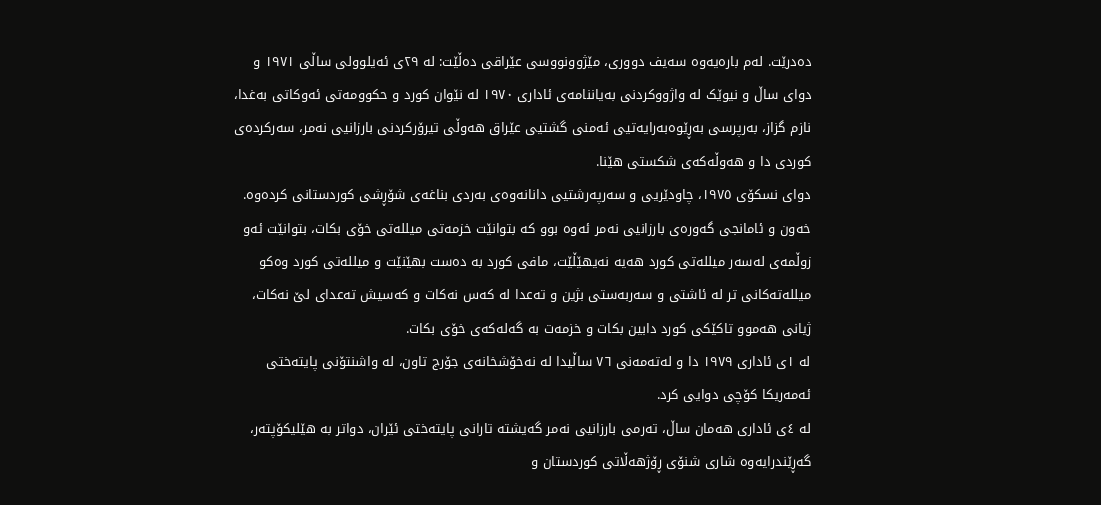دەدرێت. لەم بارەیەوە سەیف دووری، مێژوونووسی عێراقی دەڵێت: لە ٢٩ی ئەیلوولی ساڵی ١٩٧١ و دوای ساڵ و نیوێک لە واژووکردنی بەیاننامەی ئاداری ١٩٧٠ لە نێوان کورد و حکوومەتی ئەوکاتی بەغدا، نازم گزاز، بەرپرسی بەڕێوەبەرایەتیی ئەمنی گشتیی عێراق ھەوڵی تیرۆرکردنی بارزانیی نەمر، سەرکردەی کوردی دا و ھەوڵەکەی شکستی ھێنا.
دوای نسکۆی ١٩٧٥، چاودێریی و سەرپەرشتیی دانانەوەی بەردی بناغەی شۆڕشی کوردستانی کردەوە.
خەون و ئامانجی گەورەی بارزانیی نەمر ئەوە بوو کە بتوانێت خزمەتی میللەتی خۆی بکات، بتوانێت ئەو زوڵمەی لەسەر میللەتی کورد ھەیە نەیھێڵێت، مافی کورد بە دەست بھێنێت و میللەتی کورد وەکو میللەتەکانی تر لە ئاشتی و سەربەستی بژین و تەعدا لە کەس نەکات و کەسیش تەعدای لێ نەکات، ژیانی ھەموو تاکێکی کورد دابین بکات و خزمەت بە گەلەکەی خۆی بکات.
لە ١ی ئاداری ١٩٧٩ دا و لەتەمەنی ٧٦ ساڵیدا لە نەخۆشخانەی جۆرج تاون، لە واشنتۆنی پایتەختی ئەمەریکا کۆچی دوایی کرد.
لە ٤ی ئاداری ھەمان ساڵ، تەرمی بارزانیی نەمر گەیشتە تارانی پایتەختی ئێران، دواتر بە ھێلیکۆپتەر، گەڕێندرایەوە شاری شنۆی ڕۆژھەڵاتی کوردستان و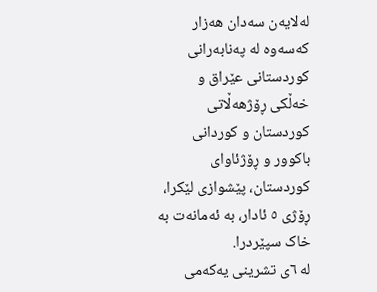لەلایەن سەدان ھەزار کەسەوە لە پەنابەرانی کوردستانی عێراق و خەڵکی ڕۆژھەڵاتی کوردستان و کوردانی باکوور و ڕۆژئاوای کوردستان، پێشوازی لێکرا، ڕۆژی ٥ ئادار، بە ئەمانەت بە خاک سپێردرا.
لە ٦ی تشرینی یەکەمی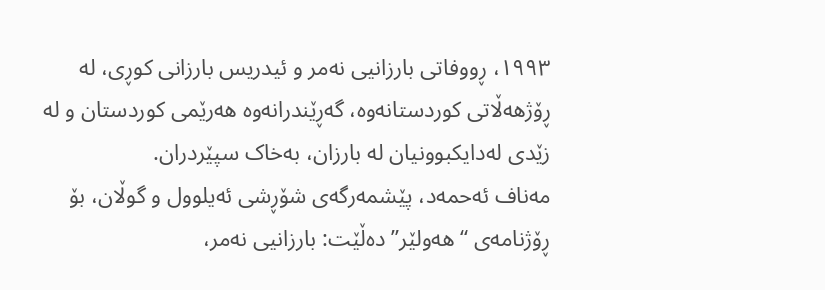١٩٩٣، ڕووفاتی بارزانیی نەمر و ئیدریس بارزانی کوڕی، لە ڕۆژھەڵاتی کوردستانەوە، گەڕێندرانەوە ھەرێمی کوردستان و لە زێدی لەدایکبوونیان لە بارزان، بەخاک سپێردران.
مەناف ئەحمەد، پێشمەرگەی شۆڕشی ئەیلوول و گوڵان، بۆ ڕۆژنامەی “ھەولێر” دەڵێت: بارزانیی نەمر،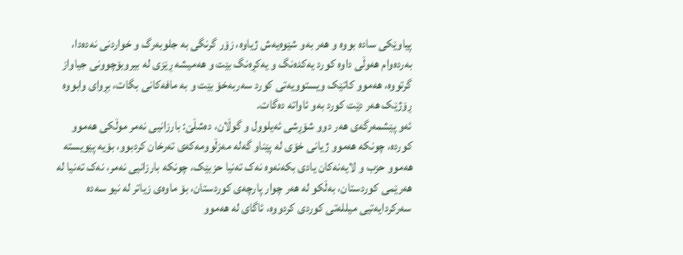پیاوێکی سادە بووە و ھەر بەو شێوەیەش ژیاوە، زۆر گرنگی بە جلوبەرگ و خواردنی نەدەدا، بەردەوام ھەوڵی داوە کورد یەکدەنگ و یەکڕەنگ بێت و ھەمیشە ڕێزی لە بیروبۆچوونی جیاواز گرتووە، ھەموو کاتێک ویستوویەتی کورد سەربەخۆ بێت و بە مافەکانی بگات، بڕوای وابووە ڕۆژێک ھەر دێت کورد بەو ئاواتە دەگات.
ئەو پێشمەرگەی ھەر دوو شۆڕشی ئەیلوول و گوڵان، دەشڵێ: بارزانیی نەمر موڵکی ھەموو کوردە، چونکە ھەموو ژیانی خۆی لە پێناو گەلە مەزڵوومەکەی تەرخان کردبوو، بۆیە پێویستە ھەموو حزب و لایەنەکان یادی بکەنەوە نەک تەنیا حزبێک، چونکە بارزانیی نەمر، نەک تەنیا لە ھەرێمی کوردستان، بەڵکو لە ھەر چوار پارچەی کوردستان، بۆ ماوەی زیاتر لە نیو سەدە سەرکردایەتیی میللەتی کوردی کردووە، ئاگای لە ھەموو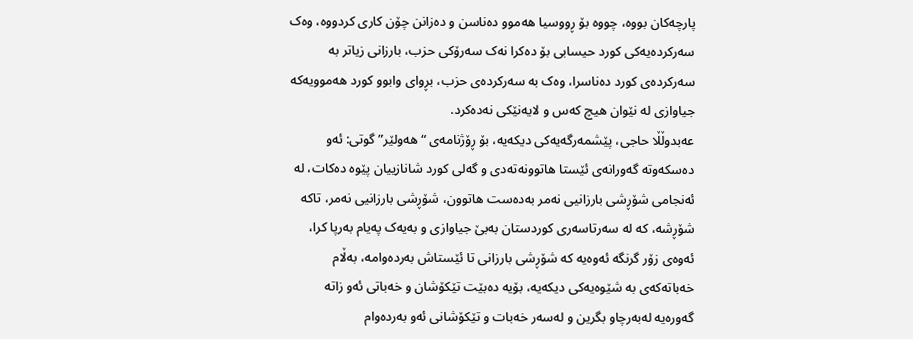پارچەکان بووە، چووە بۆ ڕووسیا ھەموو دەناسن و دەزانن چۆن کاری کردووە، وەک سەرکردەیەکی کورد حیسابی بۆ دەکرا نەک سەرۆکی حزب، بارزانی زیاتر بە سەرکردەی کورد دەناسرا، وەک بە سەرکردەی حزب، بڕوای وابوو کورد ھەموویەکە جیاوازی لە نێوان ھیچ کەس و لایەنێکی نەدەکرد.
عەبدوڵڵا حاجی، پێشمەرگەیەکی دیکەیە، بۆ ڕۆژنامەی “ھەولێر” گوتی: ئەو دەسکەوتە گەورانەی ئێستا ھاتوونەتەدی و گەلی کورد شانازییان پێوە دەکات، لە ئەنجامی شۆڕشی بارزانیی نەمر بەدەست ھاتوون، شۆڕشی بارزانیی نەمر، تاکە شۆڕشە، کە لە سەرتاسەری کوردستان بەبێ جیاوازی و بەیەک پەیام بەرپا کرا، ئەوەی زۆر گرنگە ئەوەیە کە شۆڕشی بارزانی تا ئێستاش بەردەوامە، بەڵام خەباتەکەی بە شێوەیەکی دیکەیە، بۆیە دەبێت تێکۆشان و خەباتی ئەو زاتە گەورەیە لەبەرچاو بگرین و لەسەر خەبات و تێکۆشانی ئەو بەردەوام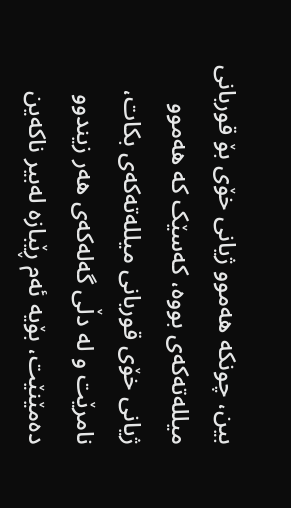بین، چونکە ھەموو ژیانی خۆی بۆ قوربانی میللەتەکەی بووە، کەسێک کە ھەموو ژیانی خۆی قوربانی میللەتەکەی بکات، نامرێت و لە دڵی گەلەکەی ھەر زیندوو دەمێنێت، بۆیە ئەم ڕێبازە لەبیر ناکەین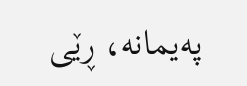پەیمانە، ڕێی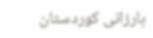بارزانی کوردستان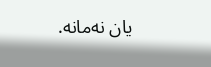یان نەمانە.